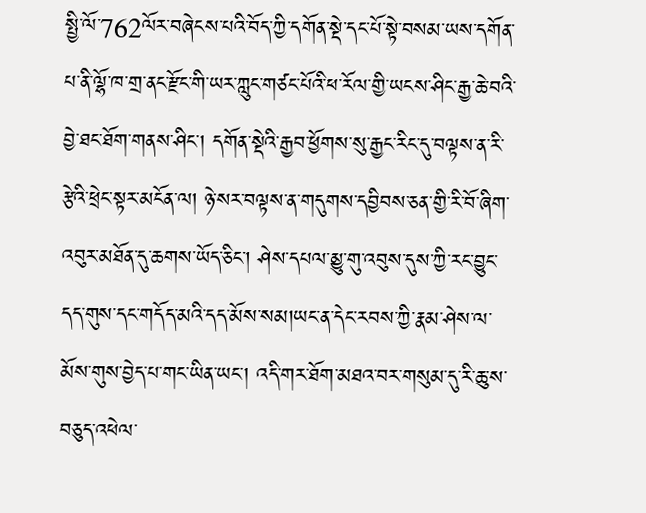སྤྱི་ལོ་762ལོར་བཞེངས་པའི་བོད་ཀྱི་དགོན་སྡེ་དང་པོ་སྟེ་བསམ་ཡས་དགོན་པ་ནི་ལྷོ་ཁ་གྲ་ནང་རྫོང་གི་ཡར་ཀླུང་གཙང་པོའི་ཕ་རོལ་གྱི་ཡངས་ཤིང་རྒྱ་ཆེ་བའི་བྱེ་ཐང་ཐོག་གནས་ཤིང་། དགོན་སྡེའི་རྒྱབ་ཕྱོགས་སུ་རྒྱང་རིང་དུ་བལྟས་ན་རི་རྩེའི་ཕྲེང་སྟར་མངོན་ལ། ཉེ་སར་བལྟས་ན་གདུགས་དབྱིབས་ཅན་གྱི་རི་བོ་ཞིག་འབུར་མཐོན་དུ་ཆགས་ཡོད་ཅིང་། ཤེས་དཔལ་མྱུ་གུ་འབུས་དུས་ཀྱི་རང་བྱུང་དད་གུས་དང་གདོད་མའི་དད་མོས་སམ།ཡང་ན་དེང་རབས་ཀྱི་རྣམ་ཤེས་ལ་མོས་གུས་བྱེད་པ་གང་ཡིན་ཡང་། འདི་གར་ཐོག་མཐའ་བར་གསུམ་དུ་རི་ཆུ་ས་བཅུད་འཕེལ་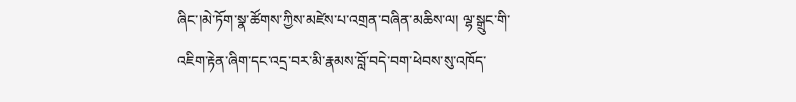ཞིང་།མེ་ཏོག་སྣ་ཚོགས་ཀྱིས་མཛེས་པ་འགྲན་བཞིན་མཆིས་ལ། ལྷ་སྒྲུང་གི་འཇིག་རྟེན་ཞིག་དང་འདྲ་བར་མི་རྣམས་བློ་བདེ་བག་ཕེབས་སུ་འཁོད་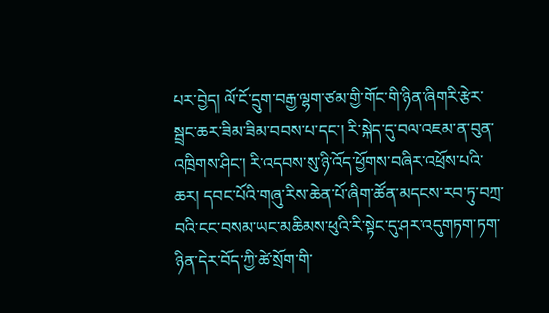པར་བྱེད། ལོ་ངོ་དྲུག་བརྒྱ་ལྷག་ཙམ་གྱི་གོང་གི་ཉིན་ཞིགརི་རྩེར་སྦྲང་ཆར་ཟིམ་ཟིམ་བབས་པ་དང་། རི་སྐེད་དུ་བལ་འཇམ་ན་བུན་འཁྲིགས་ཤིང་། རི་འདབས་སུ་ཉི་འོད་ཕྱོགས་བཞིར་འཕྲོས་པའི་ཆར། དབང་པོའི་གཞུ་རིས་ཆེན་པོ་ཞིག་ཚོན་མདངས་རབ་ཏུ་བཀྲ་བའི་ངང་བསམ་ཡང་མཆིམས་ཕུའི་རི་སྟེང་དུ་ཤར་འདུགཏག་ཏག་ཉིན་དེར་བོད་ཀྱི་ཚེ་སྲོག་གི་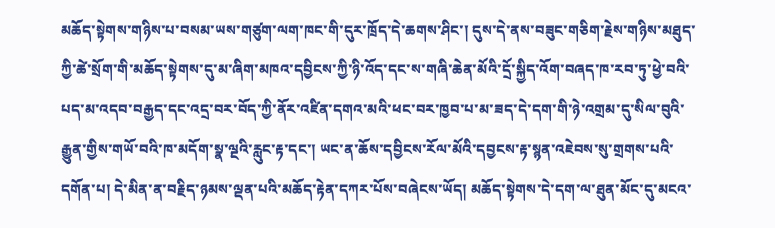མཆོད་སྟེགས་གཉིས་པ་བསམ་ཡས་གཙུག་ལག་ཁང་གི་དུར་ཁྲོད་དེ་ཆགས་ཤིང་། དུས་དེ་ནས་བཟུང་གཅིག་རྗེས་གཉིས་མཐུད་ཀྱི་ཚེ་སྲོག་གི་མཆོད་སྟེགས་དུ་མ་ཞིག་མཁའ་དབྱིངས་ཀྱི་ཉི་འོད་དང་ས་གཞི་ཆེན་མོའི་དྲོ་སྐྱིད་འོག་བཞད་ཁ་རབ་ཏུ་ཕྱེ་བའི་པད་མ་འདབ་བརྒྱད་དང་འདྲ་བར་བོད་ཀྱི་ནོར་འཛིན་དགའ་མའི་ཕང་བར་ཁྱབ་པ་མ་ཟད་དེ་དག་གི་ཉེ་འགྲམ་དུ་སིལ་བུའི་རྒྱུན་གྱིས་གཡོ་བའི་ཁ་མདོག་སྣ་ལྔའི་རླུང་རྟ་དང་། ཡང་ན་ཆོས་དབྱིངས་རོལ་མོའི་དབྱངས་རྟ་སྙན་འཇེབས་སུ་གྲགས་པའི་དགོན་པ། དེ་མིན་ན་བརྗིད་ཉམས་ལྡན་པའི་མཆོད་རྟེན་དཀར་པོས་བཞེངས་ཡོད། མཆོད་སྟེགས་དེ་དག་ལ་ཐུན་མོང་དུ་མངའ་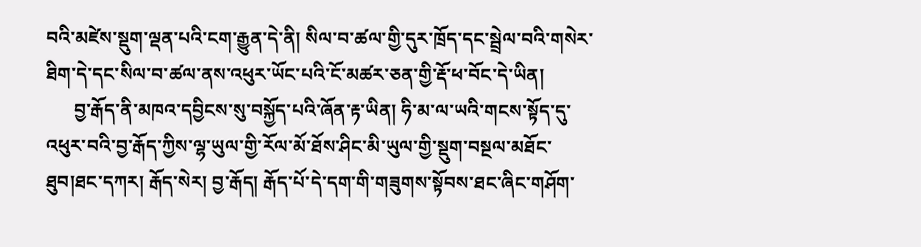བའི་མཛེས་སྡུག་ལྡན་པའི་ངག་རྒྱུན་དེ་ནི། སིལ་བ་ཚལ་གྱི་དུར་ཁྲོད་དང་སྦྲེལ་བའི་གསེར་ཐིག་དེ་དང་སིལ་བ་ཚལ་ནས་འཕུར་ཡོང་པའི་ངོ་མཚར་ཅན་གྱི་རྡོ་ཕ་བོང་དེ་ཡིན།
      བྱ་རྒོད་ནི་མཁའ་དབྱིངས་སུ་བསྐྱོད་པའི་ཞོན་རྟ་ཡིན། ཧི་མ་ལ་ཡའི་གངས་སྟོད་དུ་འཕུར་བའི་བྱ་རྒོད་ཀྱིས་ལྷ་ཡུལ་གྱི་རོལ་མོ་ཐོས་ཤིང་མི་ཡུལ་གྱི་སྡུག་བསྔལ་མཐོང་ཐུབ།ཐང་དཀར། རྒོད་སེར། བྱ་རྒོད། རྒོད་པོ་དེ་དག་གི་གཟུགས་སྟོབས་ཐང་ཞིང་གཤོག་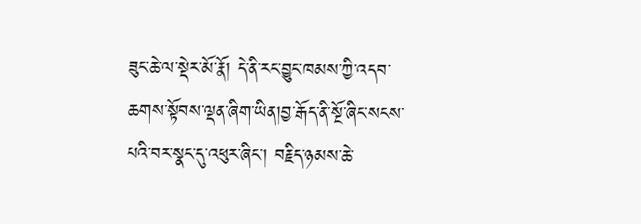ཟུང་ཆེ་ལ་སྡེར་མོ་རྣོ། དེ་ནི་རང་བྱུང་ཁམས་ཀྱི་འདབ་ཆགས་སྟོབས་ལྡན་ཞིག་ཡིན།བྱ་རྒོད་ནི་སྔོ་ཞིང་སངས་པའི་བར་སྣང་དུ་འཕུར་ཞིང་། བརྗིད་ཉམས་ཆེ་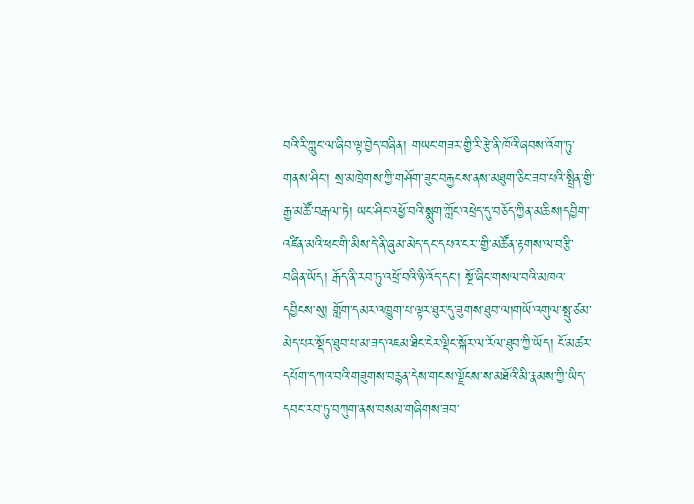བའི་རི་ཀླུང་ལ་ཞིབ་ལྟ་བྱེད་བཞིན། གཡང་གཟར་གྱི་རི་རྩེ་ནི་ཁོའི་ཞབས་འོག་ཏུ་གནས་ཤིང་། སྲ་མཁྲེགས་ཀྱི་གཤོག་ཟུང་བརྐྱངས་ནས་མཐུག་ཅིང་ཟབ་པའི་སྤྲིན་གྱི་རྒྱ་མཚོ་བརྒལ་ཏེ། ཡང་ཤིང་འཕྱོ་བའི་སྨུག་ཀློང་འཕྲེད་དུ་བཅོད་ཀྱིན་མཆིས།དབྱིག་འཛིན་མའི་ཕང་གི་མིས་དེ་ནི་ཞུམ་མེད་དང་དཔའ་ངར་་གྱི་མཚོན་རྟགས་ལ་བརྩི་བཞིན་ཡོད། རྒོད་ནི་རབ་ཏུ་འཕྲོ་བའི་ཉི་འོད་དང་། སྔོ་ཞིང་གསལ་བའི་མཁའ་དབྱིངས་སུ། གློག་དམར་འཁྱུག་པ་ལྟར་ཐུར་དུ་ཟུགས་ཐུབ་ལ།གཡོ་འགུལ་སྤུ་ཙམ་མེད་པར་སྡོད་ཐུབ་པ་མ་ཟད་འཇམ་ཐིང་ངེར་ལྡིང་སྐོར་ལ་རོལ་ཐུབ་ཀྱི་ཡོད། ངོ་མཚར་དཔོག་དཀའ་བའི་གཟུགས་བརྙན་དེས་གངས་ལྗོངས་ས་མཐོའི་མི་རྣམས་ཀྱི་ཡིད་དབང་རབ་ཏུ་བཀུག་ནས་བསམ་གཞིགས་ཟབ་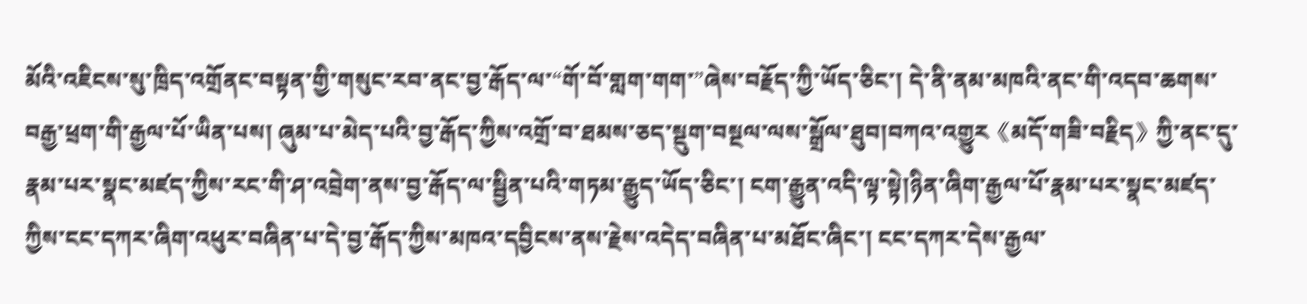མོའི་འཇིངས་སུ་ཁྲིད་འགྲོནང་བསྟན་གྱི་གསུང་རབ་ནང་བྱ་རྒོད་ལ་“གོ་བོ་གླག་གག་”ཞེས་བརྗོད་ཀྱི་ཡོད་ཅིང་། དེ་ནི་ནམ་མཁའི་ནང་གི་འདབ་ཆགས་བརྒྱ་ཕྲག་གི་རྒྱལ་པོ་ཡིན་པས། ཞུམ་པ་མེད་པའི་བྱ་རྒོད་ཀྱིས་འགྲོ་བ་ཐམས་ཅད་སྡུག་བསྔལ་ལས་སྒྲོལ་ཐུབ།བཀའ་འགྱུར《མདོ་གཟི་བརྗིད》ཀྱི་ནང་དུ་རྣམ་པར་སྣང་མཛད་ཀྱིས་རང་གི་ཤ་འབྲེག་ནས་བྱ་རྒོད་ལ་སྦྱིན་པའི་གཏམ་རྒྱུད་ཡོད་ཅིང་། ངག་རྒྱུན་འདི་ལྟ་སྟེ།ཉིན་ཞིག་རྒྱལ་པོ་རྣམ་པར་སྣང་མཛད་ཀྱིས་ངང་དཀར་ཞིག་འཕུར་བཞིན་པ་དེ་བྱ་རྒོད་ཀྱིས་མཁའ་དབྱིངས་ནས་རྗེས་འདེད་བཞིན་པ་མཐོང་ཞིང་། ངང་དཀར་དེས་རྒྱལ་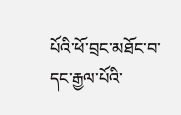པོའི་ཕོ་བྲང་མཐོང་བ་དང་རྒྱལ་པོའི་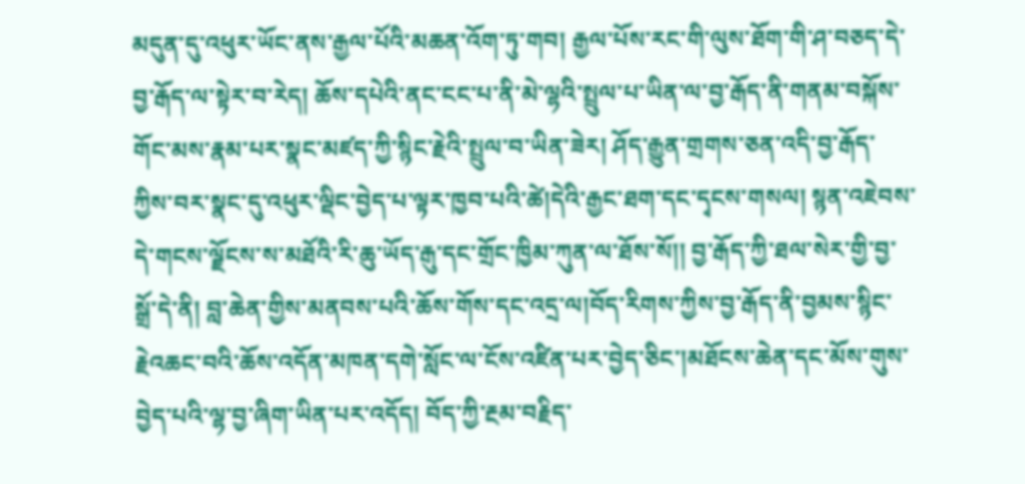མདུན་དུ་འཕུར་ཡོང་ནས་རྒྱལ་པོའི་མཆན་འོག་ཏུ་གབ། རྒྱལ་པོས་རང་གི་ལུས་ཐོག་གི་ཤ་བཅད་དེ་བྱ་རྒོད་ལ་སྟེར་བ་རེད། ཆོས་དཔེའི་ནང་ངང་པ་ནི་མེ་ལྷའི་སྤྲུལ་པ་ཡིན་ལ་བྱ་རྒོད་ནི་གནམ་བསྐོས་གོང་མས་རྣམ་པར་སྣང་མཛད་ཀྱི་སྙིང་རྗེའི་སྤྲུལ་བ་ཡིན་ཟེར། ཤོད་རྒྱུན་གྲགས་ཅན་འདི་བྱ་རྒོད་ཀྱིས་བར་སྣང་དུ་འཕུར་ལྡིང་བྱེད་པ་ལྟར་ཁྱབ་པའི་ཚེ།དེའི་རྒྱང་ཐག་དང་དྭངས་གསལ། སྙན་འཇེབས་དེ་གངས་ལྗོངས་ས་མཐོའི་རི་ཆུ་ཡོད་རྒུ་དང་གྲོང་ཁྱིམ་ཀུན་ལ་ཐོས་སོ།། བྱ་རྒོད་ཀྱི་ཐལ་སེར་གྱི་བྱ་སྒྲོ་དེ་ནི། བླ་ཆེན་གྱིས་མནབས་པའི་ཆོས་གོས་དང་འདྲ་ལ།བོད་རིགས་ཀྱིས་བྱ་རྒོད་ནི་བྱམས་སྙིང་རྗེའཆང་བའི་ཆོས་འདོན་མཁན་དགེ་སློང་ལ་ངོས་འཛིན་པར་བྱེད་ཅིང་།མཐོངས་ཆེན་དང་མོས་གུས་བྱེད་པའི་ལྷ་བྱ་ཞིག་ཡིན་པར་འདོད། བོད་ཀྱི་རྔམ་བརྗིད་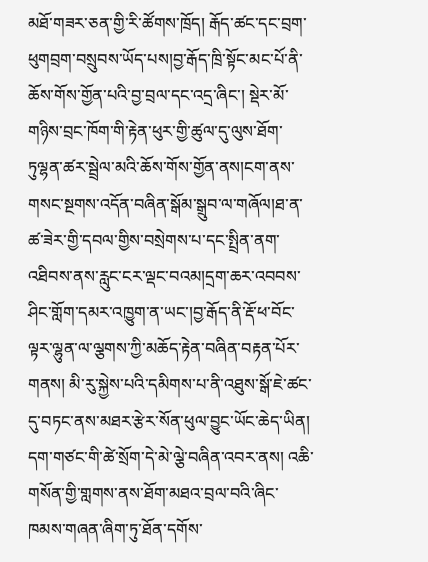མཐོ་གཟར་ཅན་གྱི་རི་ཚོགས་ཁྲོད། རྒོད་ཚང་དང་བྲག་ཕུགབྲག་བསྲུབས་ཡོད་པས།བྱ་རྒོད་ཁྲི་སྟོང་མང་པོ་ནི་ཆོས་གོས་གྱོན་པའི་བྱ་བྲལ་དང་འདྲ་ཞིང་། སྡེར་མོ་གཉིས་བྲང་ཁོག་གི་རྟེན་ཕུར་གྱི་ཚུལ་དུ་ལུས་ཐོག་ཏུལྷན་ཚར་སྦྲེལ་མའི་ཆོས་གོས་གྱོན་ནས།ངག་ནས་གསང་སྔགས་འདོན་བཞིན་སྒོམ་སྒྲུབ་ལ་གཞོལ།ཐ་ན་ཚ་ཟེར་གྱི་དབལ་གྱིས་བསྲེགས་པ་དང་སྤྲིན་ནག་འཐིབས་ནས་རླུང་ངར་ལྡང་བའམ།དྲག་ཆར་འབབས་ཤིང་གློག་དམར་འཁྱུག་ན་ཡང་།བྱ་རྒོད་ནི་རྡོ་ཕ་བོང་ལྟར་ལྷུན་ལ་ལྕགས་ཀྱི་མཆོད་རྟེན་བཞིན་བརྟན་པོར་གནས། མི་རུ་སྐྱེས་པའི་དམིགས་པ་ནི་འཐུས་སྒོ་ཇེ་ཚང་དུ་བཏང་ནས་མཐར་རྩེར་སོན་ཕུལ་བྱུང་ཡོང་ཆེད་ཡིན། དག་གཙང་གི་ཚེ་སྲོག་དེ་མེ་ལྕེ་བཞིན་འབར་ནས། འཆི་གསོན་གྱི་གླགས་ནས་ཐོག་མཐའ་བྲལ་བའི་ཞིང་ཁམས་གཞན་ཞིག་ཏུ་ཐོན་དགོས་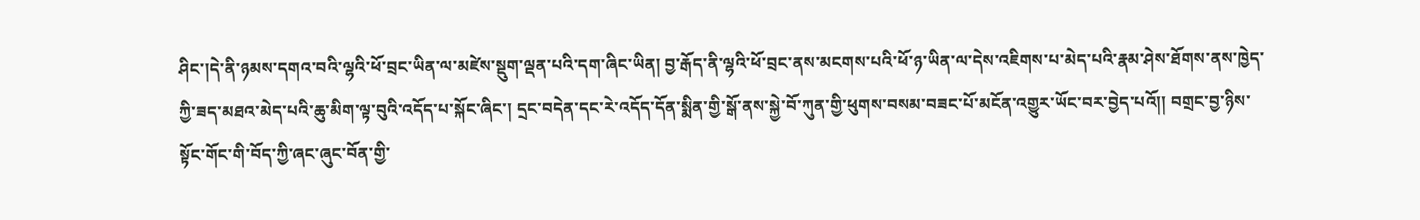ཤིང་།དེ་ནི་ཉམས་དགའ་བའི་ལྷའི་ཕོ་བྲང་ཡིན་ལ་མཛེས་སྡུག་ལྡན་པའི་དག་ཞིང་ཡིན། བྱ་རྒོད་ནི་ལྷའི་ཕོ་བྲང་ནས་མངགས་པའི་ཕོ་ཉ་ཡིན་ལ་དེས་འཇིགས་པ་མེད་པའི་རྣམ་ཤེས་ཐོགས་ནས་ཁྱེད་ཀྱི་ཟད་མཐའ་མེད་པའི་ཆུ་མིག་ལྟ་བུའི་འདོད་པ་སྐོང་ཞིང་། དྲང་བདེན་དང་རེ་འདོད་དོན་སྨིན་གྱི་སྒོ་ནས་སྐྱེ་བོ་ཀུན་གྱི་ཕུགས་བསམ་བཟང་པོ་མངོན་འགྱུར་ཡོང་བར་བྱེད་པའོ།། བགྲང་བྱ་ཉིས་སྟོང་གོང་གི་བོད་ཀྱི་ཞང་ཞུང་བོན་གྱི་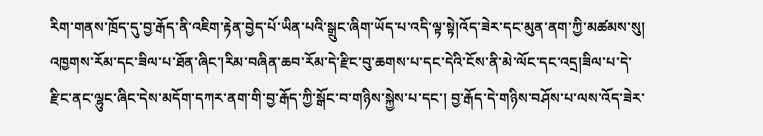རིག་གནས་ཁྲོད་དུ་བྱ་རྒོད་ནི་འཇིག་རྟེན་བྱེད་པོ་ཡིན་པའི་སྒྲུང་ཞིག་ཡོད་པ་འདི་ལྟ་སྟེ།འོད་ཟེར་དང་མུན་ནག་ཀྱི་མཚམས་སུ། འཁྱགས་རོམ་དང་ཟིལ་པ་ཐོན་ཞིང་།རིམ་བཞིན་ཆབ་རོམ་དེ་རྫིང་བུ་ཆགས་པ་དང་དེའི་ངོས་ནི་མེ་ལོང་དང་འདྲ།ཟིལ་པ་དེ་རྫིང་ནང་ལྷུང་ཞིང་དེས་མདོག་དཀར་ནག་གི་བྱ་རྒོད་ཀྱི་སྒོང་བ་གཉིས་སྐྱེས་པ་དང་། བྱ་རྒོད་དེ་གཉིས་བཤོས་པ་ལས་འོད་ཟེར་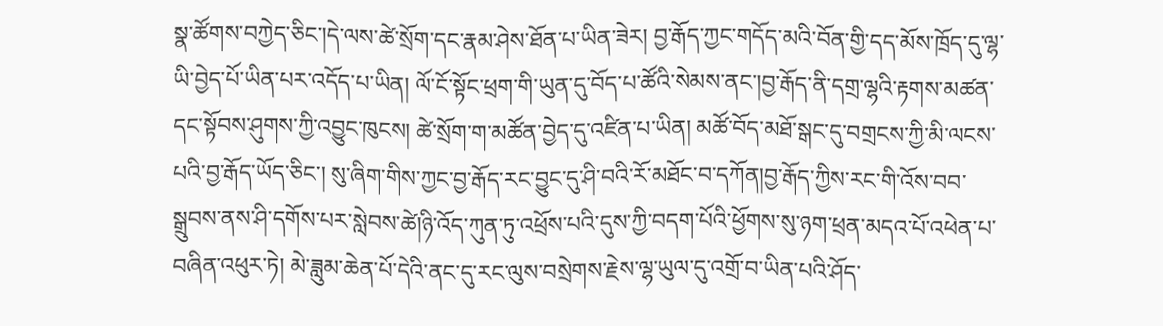སྣ་ཚོགས་བཀྱེད་ཅིང་།དེ་ལས་ཚེ་སྲོག་དང་རྣམ་ཤེས་ཐོན་པ་ཡིན་ཟེར། བྱ་རྒོད་ཀྱང་གདོད་མའི་བོན་གྱི་དད་མོས་ཁྲོད་དུ་ལྷ་ཡི་བྱེད་པོ་ཡིན་པར་འདོད་པ་ཡིན། ལོ་ངོ་སྟོང་ཕྲག་གི་ཡུན་དུ་བོད་པ་ཚོའི་སེམས་ནང་།བྱ་རྒོད་ནི་དགྲ་ལྷའི་རྟགས་མཚན་དང་སྟོབས་ཤུགས་ཀྱི་འབྱུང་ཁུངས། ཚེ་སྲོག་ག་མཚོན་བྱེད་དུ་འཛིན་པ་ཡིན། མཚོ་བོད་མཐོ་སྒང་དུ་བགྲངས་ཀྱི་མི་ལངས་པའི་བྱ་རྒོད་ཡོད་ཅིང་། སུ་ཞིག་གིས་ཀྱང་བྱ་རྒོད་རང་བྱུང་དུ་ཤི་བའི་རོ་མཐོང་བ་དཀོན།བྱ་རྒོད་ཀྱིས་རང་གི་འོས་བབ་སྒྲུབས་ནས་ཤི་དགོས་པར་སླེབས་ཚེ།ཉི་འོད་ཀུན་ཏུ་འཕྲོས་པའི་དུས་ཀྱི་བདག་པོའི་ཕྱོགས་སུ་ཉག་ཕྲན་མདའ་པོ་འཕེན་པ་བཞིན་འཕུར་ཏེ། མེ་ཟླུམ་ཆེན་པོ་དེའི་ནང་དུ་རང་ལུས་བསྲེགས་རྗེས་ལྷ་ཡུལ་དུ་འགྲོ་བ་ཡིན་པའི་ཤོད་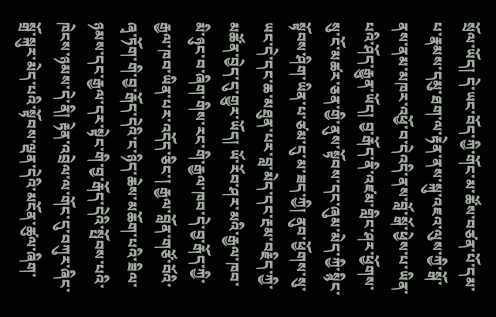སྲོལ་ཡོད། དེ་ཡང་བོད་ཀྱི་གོང་མ་ཚོས་བཙན་པོ་དམ་པ་རྣམས་དམུ་ཐག་ལ་རྟེན་ནས་སྐུ་འཇའ་ལུས་ཀྱི་སྒོ་ནས་ནམ་མཁར་འཕྱོ་བ་དེའདི་ནས་བློ་སྒོ་ཕྱེས་པ་ཡིན་པའི་ཤོད་རྒྱུན་ཡོད། བྱ་རྒོད་ནི་འཛམ་གླིང་ཤར་ཕྱོགས་སུ་ངོ་མཚར་ཅན་གྱི་ནུས་སྟོབས་དང་ཞུམ་མེད་ཀྱི་སྙིང་སྟོབས་ཤིག་ཡིན་པ་ཙམ་དུ་མ་ཟད་ཀྱི། ནུབ་ཕྱོགས་སུ་ཡང་དེ་དང་ཆ་མཐུན་པར་བླ་མེད་དང་རྔམ་བརྗིད་ཀྱི་མཚོན་བྱེད་དུ་གྱུར་ཡོད། ཡོ་རོབ་ཤར་མའི་རྒྱལ་ཁབ་མི་ཉུང་བ་ཞིག་གིས་རང་གི་རྒྱལ་ཁབ་དེ་བྱ་རྒོད་ཀྱི་རྒྱལ་ཁབ་ཡིན་པར་འདོད་ཅིང་། རྒྱལ་བློན་གཙོ་བོའི་ཞྭ་ཏོག་གི་བྱ་རྒོད་དེའི་ང་ཉིད་ཆེས་མཆོག་པའི་ཟིལ་ཉམས་དང་རྒྱལ་དར་སྟེང་གི་བྱ་རྒོད་དེའི་སྤོབས་པའི་ཁེངས་ཉམས་དེ་ནི། རྟེན་འབྲེལ་ལ་གོང་དུ་བཀུར་ཞིང་སྒྲོ་སྐུར་མེད་པའི་སྟོབས་ལྡན་དེའི་མངོན་ཚུལ་ཞིག་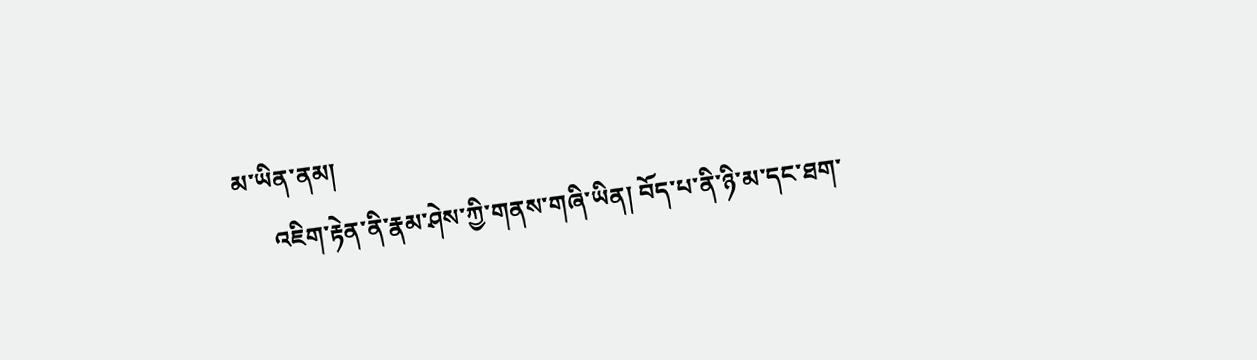མ་ཡིན་ནམ།
      འཇིག་རྟེན་ནི་རྣམ་ཤེས་ཀྱི་གནས་གཞི་ཡིན། བོད་པ་ནི་ཉི་མ་དང་ཐག་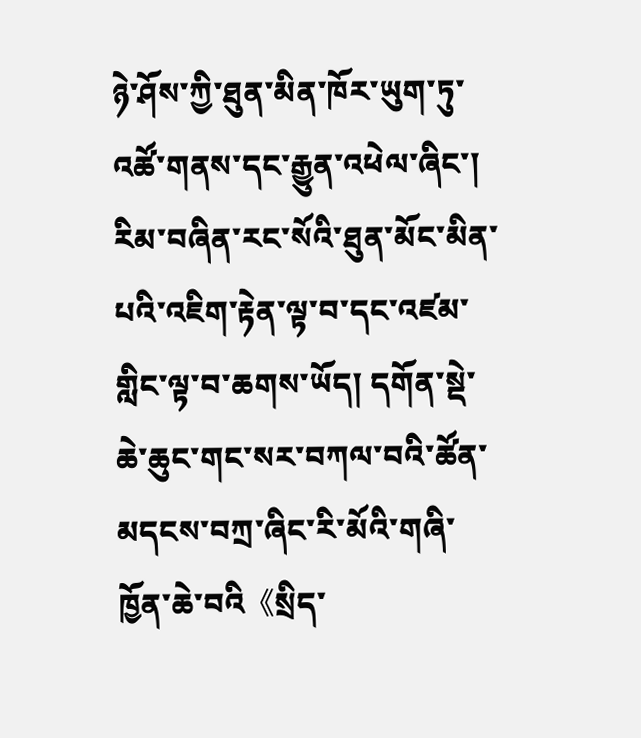ཉེ་ཤོས་ཀྱི་ཐུན་མིན་ཁོར་ཡུག་ཏུ་འཚོ་གནས་དང་རྒྱུན་འཕེལ་ཞིང་། རིམ་བཞིན་རང་སོའི་ཐུན་མོང་མིན་པའི་འཇིག་རྟེན་ལྟ་བ་དང་འཛམ་གླིང་ལྟ་བ་ཆགས་ཡོད། དགོན་སྡེ་ཆེ་ཆུང་གང་སར་བཀལ་བའི་ཚོན་མདངས་བཀྲ་ཞིང་རི་མོའི་གཞི་ཁྱོན་ཆེ་བའི《སྲིད་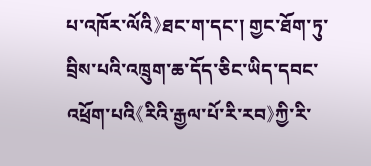པ་འཁོར་ལོའི》ཐང་ག་དང་། གྱང་ཐོག་ཏུ་བྲིས་པའི་འཁྲུག་ཆ་དོད་ཅིང་ཡིད་དབང་འཕྲོག་པའི《རིའི་རྒྱལ་པོ་རི་རབ》ཀྱི་རི་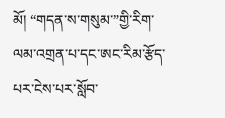མོ། “གདན་ས་གསུམ་”གྱི་རིག་ལམ་འགྲན་པ་དང་ཨང་རིམ་རྩོད་པར་ངེས་པར་སློབ་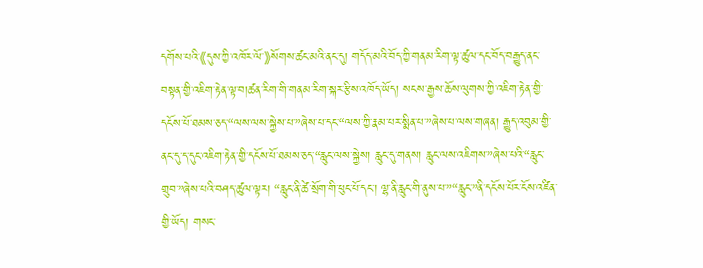དགོས་པའི་《དུས་ཀྱི་འཁོར་ལོ་》སོགས་ཚང་མའི་ནང་དུ། གདོད་མའི་བོད་ཀྱི་གནམ་རིག་ལྟ་ཚུལ་དང་བོད་བརྒྱུད་ནང་བསྟན་གྱི་འཇིག་རྟེན་ལྟ་བ།ཚན་རིག་གི་གནམ་རིག་སྐར་རྩིས་འཁོད་ཡོད། སངས་རྒྱས་ཆོས་ལུགས་ཀྱི་འཇིག་རྟེན་གྱི་དངོས་པོ་ཐམས་ཅད་“ལས་ལས་སྐྱེས་པ་”ཞེས་པ་དང་“ལས་ཀྱི་རྣམ་པར་སྨིན་པ་”ཞེས་པ་ལས་གཞན། རྒྱུད་འབུམ་གྱི་ནང་དུ་ད་དུང་འཇིག་རྟེན་གྱི་དངོས་པོ་ཐམས་ཅད་“རླུང་ལས་སྐྱེས། རླུང་དུ་གནས། རླུང་ལས་འཇིགས་”ཞེས་པའི་“རླུང་གྲུབ་”ཞེས་པའི་བཤད་ཚུལ་ལྟར། “རླུང་ནི་ཚེ་སྲོག་གི་ཕུང་པོ་དང་། ལྷ་ནི་རླུང་གི་ནུས་པ་”“རླུང་”ནི་དངོས་པོར་ངོས་འཛིན་གྱི་ཡོད། གསང་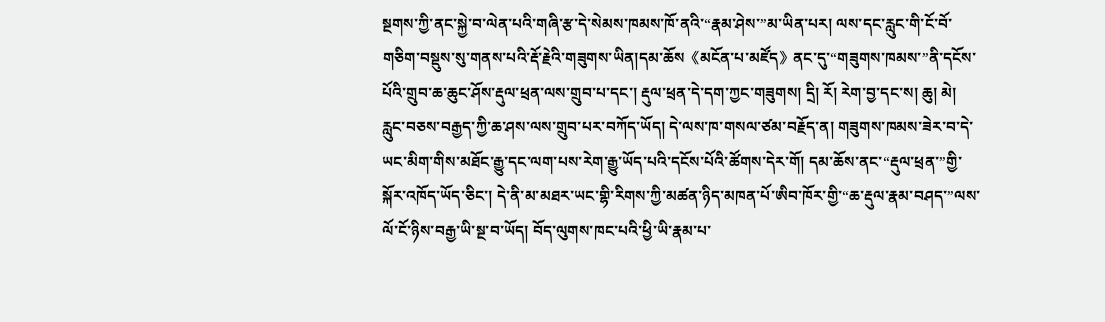སྔགས་ཀྱི་ནང་སྐྱེ་བ་ལེན་པའི་གཞི་རྩ་དེ་སེམས་ཁམས་ཁོ་ནའི་“རྣམ་ཤེས་”མ་ཡིན་པར། ལས་དང་རླུང་གི་ངོ་བོ་གཅིག་བསྡུས་སུ་གནས་པའི་རྡོ་རྗེའི་གཟུགས་ཡིན།དམ་ཆོས《མངོན་པ་མཛོད》ནང་དུ་“གཟུགས་ཁམས་”ནི་དངོས་པོའི་གྲུབ་ཆ་ཆུང་ཤོས་རྡུལ་ཕྲན་ལས་གྲུབ་པ་དང་། རྡུལ་ཕྲན་དེ་དག་ཀྱང་གཟུགས། དྲི། རོ། རེག་བྱ་དང་ས། ཆུ། མེ། རླུང་བཅས་བརྒྱད་ཀྱི་ཆ་ཤས་ལས་གྲུབ་པར་བཀོད་ཡོད། དེ་ལས་ཁ་གསལ་ཙམ་བརྗོད་ན། གཟུགས་ཁམས་ཟེར་བ་དེ་ཡང་མིག་གིས་མཐོང་རྒྱུ་དང་ལག་པས་རེག་རྒྱུ་ཡོད་པའི་དངོས་པོའི་ཚོགས་དེར་གོ། དམ་ཆོས་ནང་“རྡུལ་ཕྲན་”གྱི་སྐོར་འཁོད་ཡོད་ཅིང་། དེ་ནི་མ་མཐར་ཡང་གྷི་རིགས་ཀྱི་མཚན་ཉིད་མཁན་པོ་ཨིབ་ཁོར་གྱི་“ཆ་རྡུལ་རྣམ་བཤད་”ལས་ལོ་ངོ་ཉིས་བརྒྱ་ཡི་སྔ་བ་ཡོད། བོད་ལུགས་ཁང་པའི་ཕྱི་ཡི་རྣམ་པ་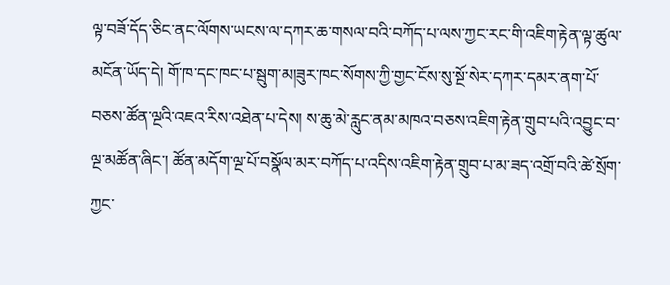ལྟ་བཟོ་དོད་ཅིང་ནང་ལོགས་ཡངས་ལ་དཀར་ཆ་གསལ་བའི་བཀོད་པ་ལས་ཀྱང་རང་གི་འཇིག་རྟེན་ལྟ་ཚུལ་མངོན་ཡོད་དེ། གོ་ཁ་དང་ཁང་པ་སྦུག་མ།ཟུར་ཁང་སོགས་ཀྱི་གྱང་ངོས་སུ་སྔོ་སེར་དཀར་དམར་ནག་པོ་བཅས་ཚོན་ལྔའི་འཇའ་རིས་འཐེན་པ་དེས། ས་ཆུ་མེ་རླུང་ནམ་མཁའ་བཅས་འཇིག་རྟེན་གྲུབ་པའི་འབྱུང་བ་ལྔ་མཚོན་ཞིང་། ཚོན་མདོག་ལྔ་པོ་བསྣོལ་མར་བཀོད་པ་འདིས་འཇིག་རྟེན་གྲུབ་པ་མ་ཟད་འགྲོ་བའི་ཚེ་སྲོག་ཀྱང་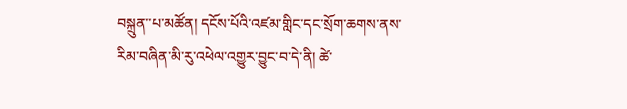བསྐྲུན་་པ་མཚོན། དངོས་པོའི་འཛམ་གླིང་དང་སྲོག་ཆགས་ནས་རིམ་བཞིན་མི་རུ་འཕེལ་འགྱུར་བྱུང་བ་དེ་ནི། ཚེ་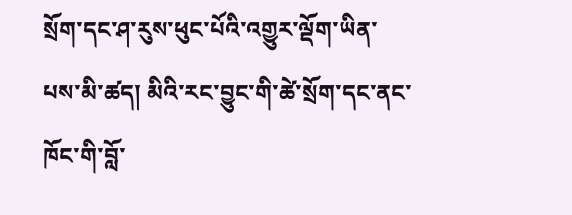སྲོག་དང་ཤ་རུས་ཕུང་པོའི་འགྱུར་ལྡོག་ཡིན་པས་མི་ཚད། མིའི་རང་བྱུང་གི་ཚེ་སྲོག་དང་ནང་ཁོང་གི་བློ་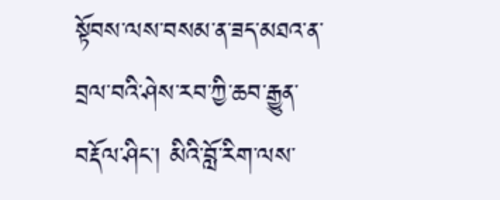སྟོབས་ལས་བསམ་ན་ཟད་མཐའ་ན་བྲལ་བའི་ཤེས་རབ་ཀྱི་ཆབ་རྒྱུན་བརྡོལ་ཤིང་། མིའི་བློ་རིག་ལས་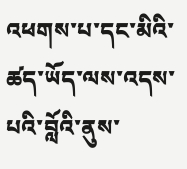འཕགས་པ་དང་མིའི་ཚད་ཡོད་ལས་འདས་པའི་བློའི་ནུས་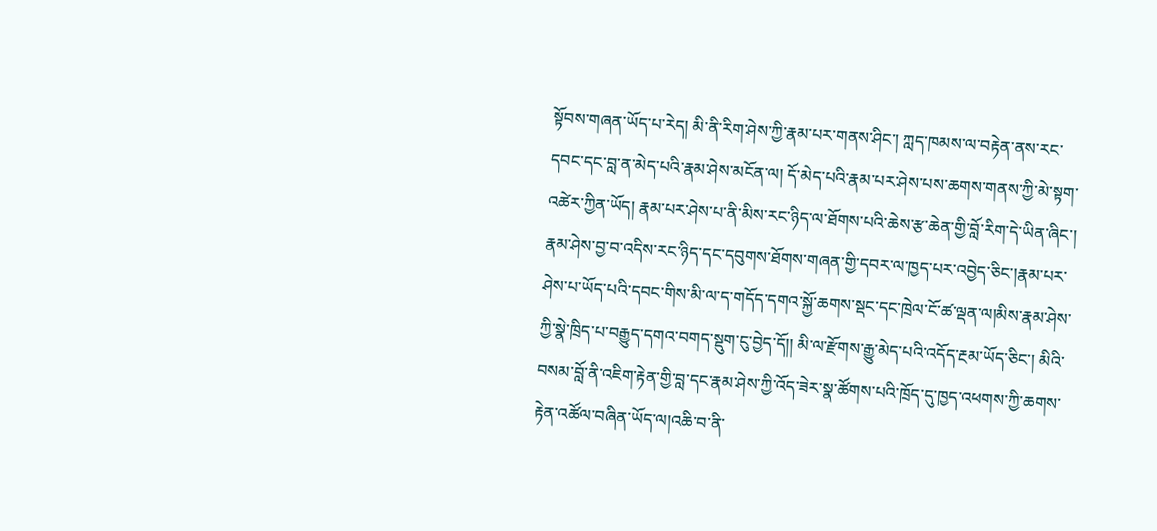སྟོབས་གཞན་ཡོད་པ་རེད། མི་ནི་རིག་ཤེས་ཀྱི་རྣམ་པར་གནས་ཤིང་། ཀླད་ཁམས་ལ་བརྟེན་ནས་རང་དབང་དང་བླ་ན་མེད་པའི་རྣམ་ཤེས་མངོན་ལ། དོ་མེད་པའི་རྣམ་པར་ཤེས་པས་ཆགས་གནས་ཀྱི་མེ་སྟག་འཚེར་ཀྱིན་ཡོད། རྣམ་པར་ཤེས་པ་ནི་མིས་རང་ཉིད་ལ་ཐོགས་པའི་ཆེས་རྩ་ཆེན་གྱི་བློ་རིག་དེ་ཡིན་ཞིང་། རྣམ་ཤེས་བྱ་བ་འདིས་རང་ཉིད་དང་དབུགས་ཐོགས་གཞན་གྱི་དབར་ལ་ཁྱད་པར་འབྱེད་ཅིང་།རྣམ་པར་ཤེས་པ་ཡོད་པའི་དབང་གིས་མི་ལ་ད་གདོད་དགའ་སྐྱོ་ཆགས་སྡང་དང་ཁྲེལ་ངོ་ཚ་ལྡན་ལ།མིས་རྣམ་ཤེས་ཀྱི་སྣེ་ཁྲིད་པ་བརྒྱུད་དགའ་བགད་སྡུག་ངུ་བྱེད་དོ།། མི་ལ་རྫོགས་རྒྱུ་མེད་པའི་འདོད་རྔམ་ཡོད་ཅིང་། མིའི་བསམ་བློ་ནི་འཇིག་རྟེན་གྱི་བླ་དང་རྣམ་ཤེས་ཀྱི་འོད་ཟེར་སྣ་ཚོགས་པའི་ཁྲོད་དུ་ཁྱད་འཕགས་ཀྱི་ཆགས་རྟེན་འཚོལ་བཞིན་ཡོད་ལ།འཆི་བ་ནི་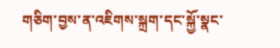གཅིག་བྱས་ན་འཇིགས་སྐྲག་དང་སྐྱོ་སྣང་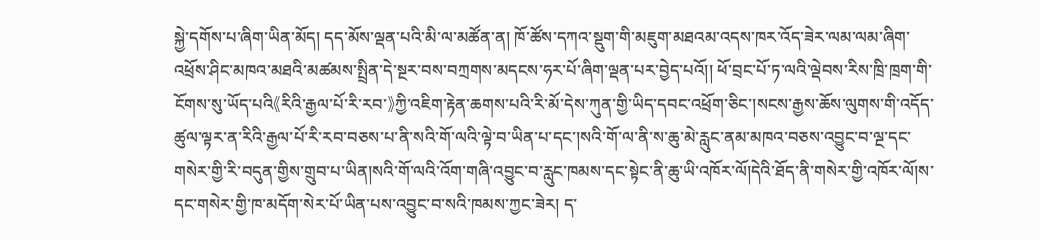སྐྱེ་དགོས་པ་ཞིག་ཡིན་མོད། དད་མོས་ལྡན་པའི་མི་ལ་མཚོན་ན། ཁོ་ཚོས་དཀའ་སྡུག་གི་མཇུག་མཐའམ་འདས་ཁར་འོད་ཟེར་ལམ་ལམ་ཞིག་འཕྲོས་ཤིང་མཁའ་མཐའི་མཚམས་སྤྲིན་དེ་སྔར་བས་བཀྲགས་མདངས་ཧར་པོ་ཞིག་ལྡན་པར་བྱེད་པའོ།། ཕོ་བྲང་པོ་ཏ་ལའི་ལྡེབས་རིས་ཁྲི་ཁྲག་གི་ངོགས་སུ་ཡོད་པའི《རིའི་རྒྱལ་པོ་རི་རབ་》ཀྱི་འཇིག་རྟེན་ཆགས་པའི་རི་མོ་དེས་ཀུན་གྱི་ཡིད་དབང་འཕྲོག་ཅིང་།སངས་རྒྱས་ཆོས་ལུགས་གི་འདོད་ཚུལ་ལྟར་ན་རིའི་རྒྱལ་པོ་རི་རབ་བཅས་པ་ནི་སའི་གོ་ལའི་ལྟེ་བ་ཡིན་པ་དང་།སའི་གོ་ལ་ནི་ས་ཆུ་མེ་རླུང་ནམ་མཁའ་བཅས་འབྱུང་བ་ལྔ་དང་གསེར་གྱི་རི་བདུན་གྱིས་གྲུབ་པ་ཡིན།སའི་གོ་ལའི་འོག་གཞི་འབྱུང་བ་རླུང་ཁམས་དང་སྟེང་ནི་ཆུ་ཡི་འཁོར་ལོ།དེའི་ཐོད་ནི་གསེར་གྱི་འཁོར་ལོ།ས་དང་གསེར་གྱི་ཁ་མདོག་སེར་པོ་ཡིན་པས་འབྱུང་བ་སའི་ཁམས་ཀྱང་ཟེར། ད་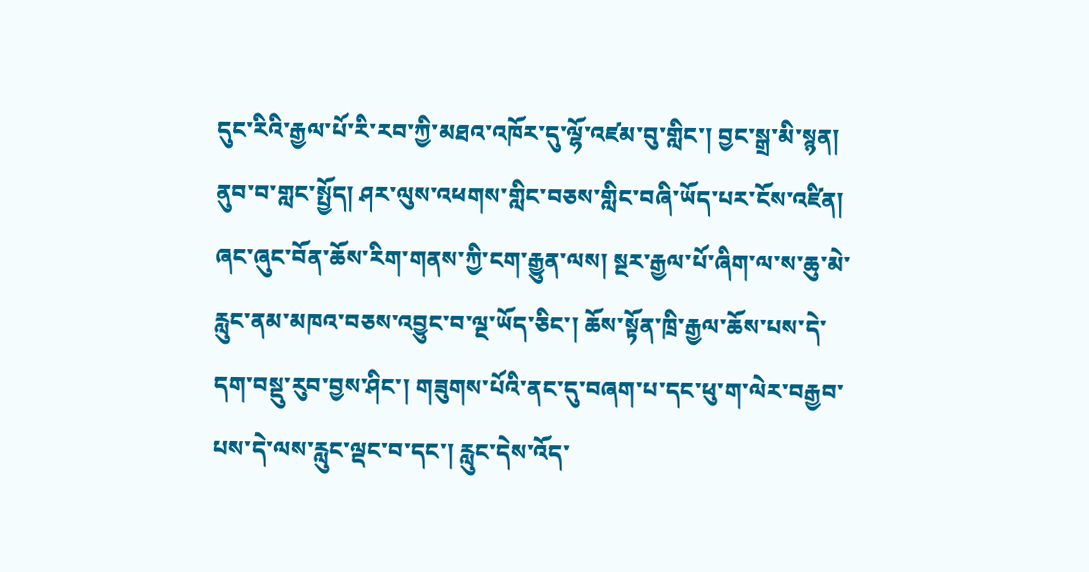དུང་རིའི་རྒྱལ་པོ་རི་རབ་ཀྱི་མཐའ་འཁོར་དུ་ལྷོ་འཛམ་བུ་གླིང་། བྱང་སྒྲ་མི་སྙན། ནུབ་བ་གླང་སྤྱོད། ཤར་ལུས་འཕགས་གླིང་བཅས་གླིང་བཞི་ཡོད་པར་ངོས་འཛིན། ཞང་ཞུང་བོན་ཆོས་རིག་གནས་ཀྱི་ངག་རྒྱུན་ལས། སྔར་རྒྱལ་པོ་ཞིག་ལ་ས་ཆུ་མེ་རླུང་ནམ་མཁའ་བཅས་འབྱུང་བ་ལྔ་ཡོད་ཅིང་། ཆོས་སྟོན་ཁྲི་རྒྱལ་ཆོས་པས་དེ་དག་བསྡུ་རུབ་བྱས་ཤིང་། གཟུགས་པོའི་ནང་དུ་བཞག་པ་དང་ཕུ་ག་ལེར་བརྒྱབ་པས་དེ་ལས་རླུང་ལྡང་བ་དང་། རླུང་དེས་འོད་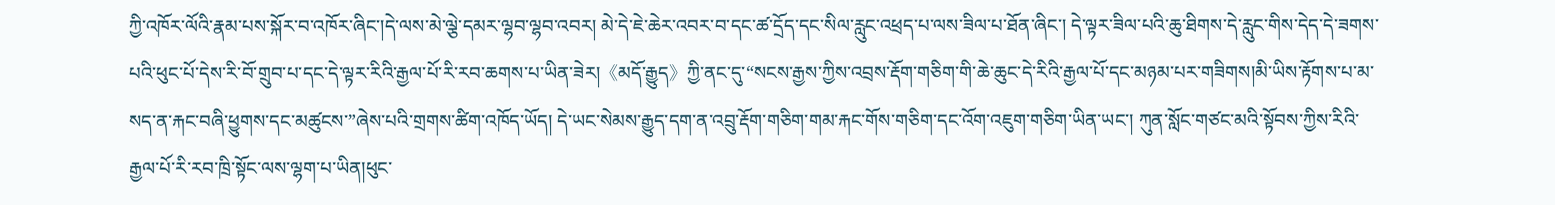ཀྱི་འཁོར་ལོའི་རྣམ་པས་སྐོར་བ་འཁོར་ཞིང་།དེ་ལས་མེ་ལྕེ་དམར་ལྷབ་ལྷབ་འབར། མེ་དེ་ཇེ་ཆེར་འབར་བ་དང་ཚ་དྲོད་དང་སིལ་རླུང་འཕྲད་པ་ལས་ཟིལ་པ་ཐོན་ཞིང་། དེ་ལྟར་ཟིལ་པའི་ཆུ་ཐིགས་དེ་རླུང་གིས་དེད་དེ་ཟགས་པའི་ཕུང་པོ་དེས་རི་བོ་གྲུབ་པ་དང་དེ་ལྟར་རིའི་རྒྱལ་པོ་རི་རབ་ཆགས་པ་ཡིན་ཟེར།《མདོ་རྒྱུད》ཀྱི་ནང་དུ་“སངས་རྒྱས་ཀྱིས་འབྲས་རྡོག་གཅིག་གི་ཆེ་ཆུང་དེ་རིའི་རྒྱལ་པོ་དང་མཉམ་པར་གཟིགས།མི་ཡིས་རྟོགས་པ་མ་སད་ན་རྐང་བཞི་ཕྱུགས་དང་མཚུངས་”ཞེས་པའི་གྲགས་ཚིག་འཁོད་ཡོད། དེ་ཡང་སེམས་རྒྱུད་དག་ན་འབྲུ་རྡོག་གཅིག་གམ་རྐང་གོས་གཅིག་དང་འོག་འཇུག་གཅིག་ཡིན་ཡང་། ཀུན་སློང་གཙང་མའི་སྟོབས་ཀྱིས་རིའི་རྒྱལ་པོ་རི་རབ་ཁྲི་སྟོང་ལས་ལྷག་པ་ཡིན།ཕུང་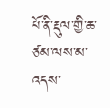པོ་ནི་རྡུལ་གྱི་ཆ་ཙམ་ལས་མ་འདས་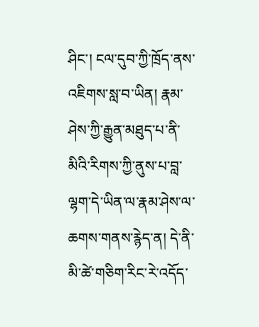ཤིང་། ངལ་དུབ་ཀྱི་ཁྲོད་ནས་འཇིགས་སླ་བ་ཡིན། རྣམ་ཤེས་ཀྱི་རྒྱུན་མཐུད་པ་ནི་མིའི་རིགས་ཀྱི་ནུས་པ་བླ་ལྷག་དེ་ཡིན་ལ་རྣམ་ཤེས་ལ་ཆགས་གནས་རྙེད་ན། དེ་ནི་མི་ཚེ་གཅིག་རིང་རེ་འདོད་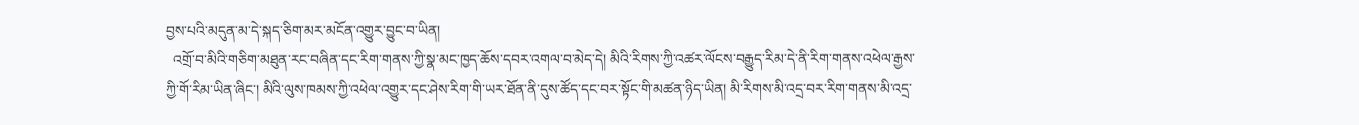བྱས་པའི་མདུན་མ་དེ་སྐད་ཅིག་མར་མངོན་འགྱུར་བྱུང་བ་ཡིན།
  འགྲོ་བ་མིའི་གཅིག་མཐུན་རང་བཞིན་དང་རིག་གནས་ཀྱི་སྣ་མང་ཁྱད་ཆོས་དབར་འགལ་བ་མེད་དེ། མིའི་རིགས་ཀྱི་འཚར་ལོངས་བརྒྱུད་རིམ་དེ་ནི་རིག་གནས་འཕེལ་རྒྱས་ཀྱི་གོ་རིམ་ཡིན་ཞིང་། མིའི་ལུས་ཁམས་ཀྱི་འཕེལ་འགྱུར་དང་ཤེས་རིག་གི་ཡར་ཐོན་ནི་དུས་ཚོད་དང་བར་སྟོང་གི་མཚན་ཉིད་ཡིན། མི་རིགས་མི་འདྲ་བར་རིག་གནས་མི་འདྲ་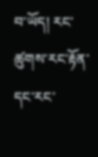བ་ཡོད། རང་ཚུགས་རང་རྟོན་དང་རང་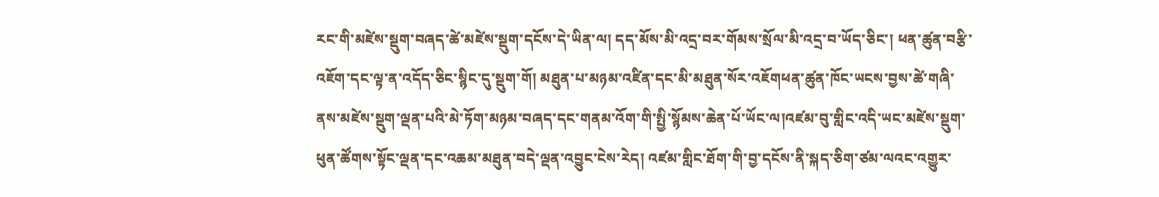རང་གི་མཛེས་སྡུག་བཞད་ཚེ་མཛེས་སྡུག་དངོས་དེ་ཡིན་ལ། དད་མོས་མི་འདྲ་བར་གོམས་སྲོལ་མི་འདྲ་བ་ཡོད་ཅིང་། ཕན་ཚུན་བརྩི་འཇོག་དང་ལྟ་ན་འདོད་ཅིང་སྙིང་དུ་སྡུག་གོ། མཐུན་པ་མཉམ་འཛིན་དང་མི་མཐུན་སོར་འཇོགཕན་ཚུན་ཁོང་ཡངས་བྱས་ཚེ་གཞི་ནས་མཛེས་སྡུག་ལྡན་པའི་མེ་ཏོག་མཉམ་བཞད་དང་གནམ་འོག་གི་སྤྱི་སྙོམས་ཆེན་པོ་ཡོང་ལ།འཛམ་བུ་གླིང་འདི་ཡང་མཛེས་སྡུག་ཕུན་ཚོགས་སྟོང་ལྡན་དང་འཆམ་མཐུན་བདེ་ལྡན་འབྱུང་ངེས་རེད། འཛམ་གླིང་ཐོག་གི་བྱ་དངོས་ནི་སྐད་ཅིག་ཙམ་ལའང་འགྱུར་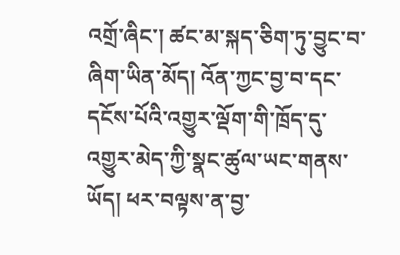འགྲོ་ཞིང་། ཚང་མ་སྐད་ཅིག་ཏུ་བྱུང་བ་ཞིག་ཡིན་མོད། འོན་ཀྱང་བྱ་བ་དང་དངོས་པོའི་འགྱུར་ལྡོག་གི་ཁྲོད་དུ་འགྱུར་མེད་ཀྱི་སྣང་ཚུལ་ཡང་གནས་ཡོད། ཕར་བལྟས་ན་བྱ་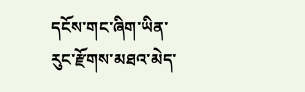དངོས་གང་ཞིག་ཡིན་རུང་རྫོགས་མཐའ་མེད་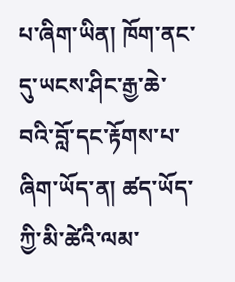པ་ཞིག་ཡིན། ཁོག་ནང་དུ་ཡངས་ཤིང་རྒྱ་ཆེ་བའི་བློ་དང་རྟོགས་པ་ཞིག་ཡོད་ན། ཚད་ཡོད་ཀྱི་མི་ཚེའི་ལམ་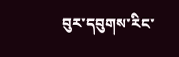བུར་དབུགས་རིང་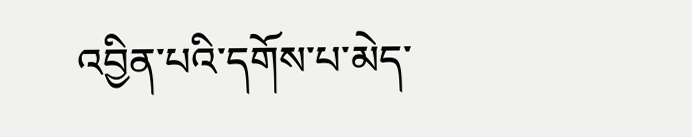འབྱིན་པའི་དགོས་པ་མེད་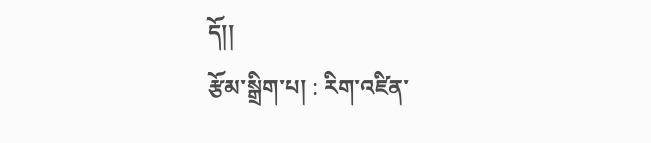དོ།།
རྩོམ་སྒྲིག་པ། : རིག་འཛིན་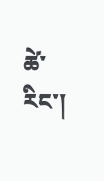ཚེ་རིང་།